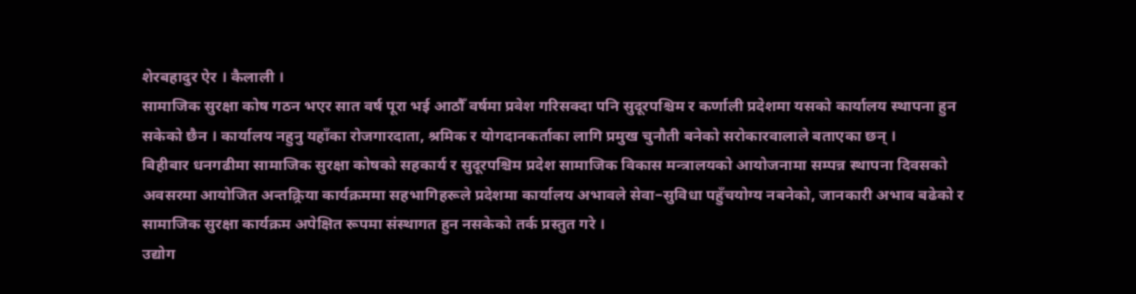शेरबहादुर ऐर । कैलाली ।
सामाजिक सुरक्षा कोष गठन भएर सात वर्ष पूरा भई आठौँ वर्षमा प्रवेश गरिसक्दा पनि सुदूरपश्चिम र कर्णाली प्रदेशमा यसको कार्यालय स्थापना हुन सकेको छैन । कार्यालय नहुनु यहाँका रोजगारदाता, श्रमिक र योगदानकर्ताका लागि प्रमुख चुनौती बनेको सरोकारवालाले बताएका छन् ।
बिहीबार धनगढीमा सामाजिक सुरक्षा कोषको सहकार्य र सुदूरपश्चिम प्रदेश सामाजिक विकास मन्त्रालयको आयोजनामा सम्पन्न स्थापना दिवसको अवसरमा आयोजित अन्तक्र्रिया कार्यक्रममा सहभागिहरूले प्रदेशमा कार्यालय अभावले सेवा–सुविधा पहुँचयोग्य नबनेको, जानकारी अभाव बढेको र सामाजिक सुरक्षा कार्यक्रम अपेक्षित रूपमा संस्थागत हुन नसकेको तर्क प्रस्तुत गरे ।
उद्योग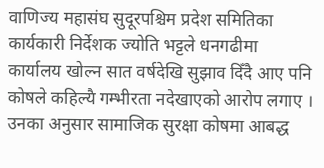वाणिज्य महासंघ सुदूरपश्चिम प्रदेश समितिका कार्यकारी निर्देशक ज्योति भट्टले धनगढीमा कार्यालय खोल्न सात वर्षदेखि सुझाव दिँदै आए पनि कोषले कहिल्यै गम्भीरता नदेखाएको आरोप लगाए । उनका अनुसार सामाजिक सुरक्षा कोषमा आबद्ध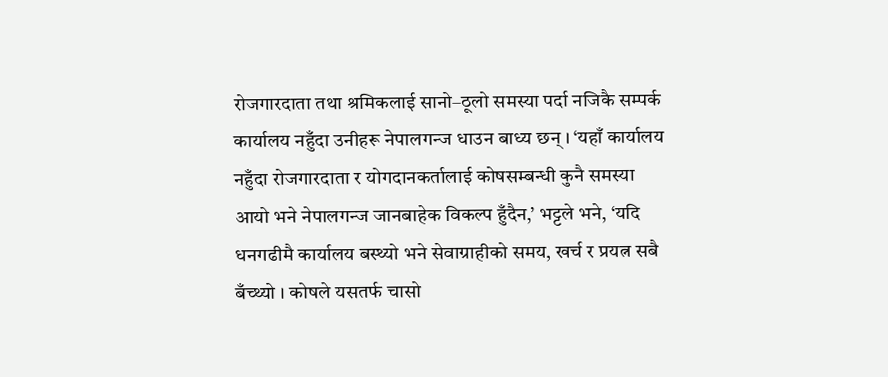रोजगारदाता तथा श्रमिकलाई सानो–ठूलो समस्या पर्दा नजिकै सम्पर्क कार्यालय नहुँदा उनीहरू नेपालगन्ज धाउन बाध्य छन् । ‘यहाँ कार्यालय नहुँदा रोजगारदाता र योगदानकर्तालाई कोषसम्बन्धी कुनै समस्या आयो भने नेपालगन्ज जानबाहेक विकल्प हुँदैन,’ भट्टले भने, ‘यदि धनगढीमै कार्यालय बस्थ्यो भने सेवाग्राहीको समय, खर्च र प्रयत्न सबै बँच्थ्यो । कोषले यसतर्फ चासो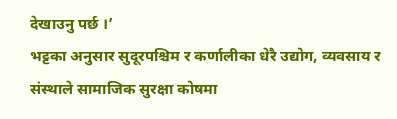देखाउनु पर्छ ।’
भट्टका अनुसार सुदूरपश्चिम र कर्णालीका धेरै उद्योग, व्यवसाय र संस्थाले सामाजिक सुरक्षा कोषमा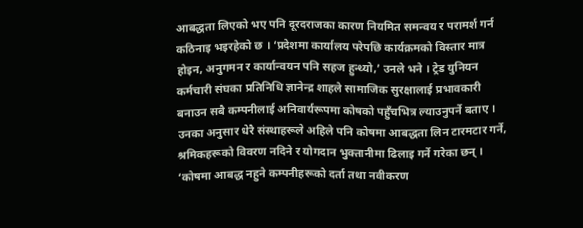आबद्धता लिएको भए पनि दूरदराजका कारण नियमित समन्वय र परामर्श गर्न कठिनाइ भइरहेको छ । ‘प्रदेशमा कार्यालय परेपछि कार्यक्रमको विस्तार मात्र होइन, अनुगमन र कार्यान्वयन पनि सहज हुन्थ्यो,’ उनले भने । ट्रेड युनियन कर्मचारी संघका प्रतिनिधि ज्ञानेन्द्र शाहले सामाजिक सुरक्षालाई प्रभावकारी बनाउन सबै कम्पनीलाई अनिवार्यरूपमा कोषको पहुँचभित्र ल्याउनुपर्ने बताए । उनका अनुसार धेरै संस्थाहरूले अहिले पनि कोषमा आबद्धता लिन टारमटार गर्ने, श्रमिकहरूको विवरण नदिने र योगदान भुक्तानीमा ढिलाइ गर्ने गरेका छन् ।
‘कोषमा आबद्ध नहुने कम्पनीहरूको दर्ता तथा नवीकरण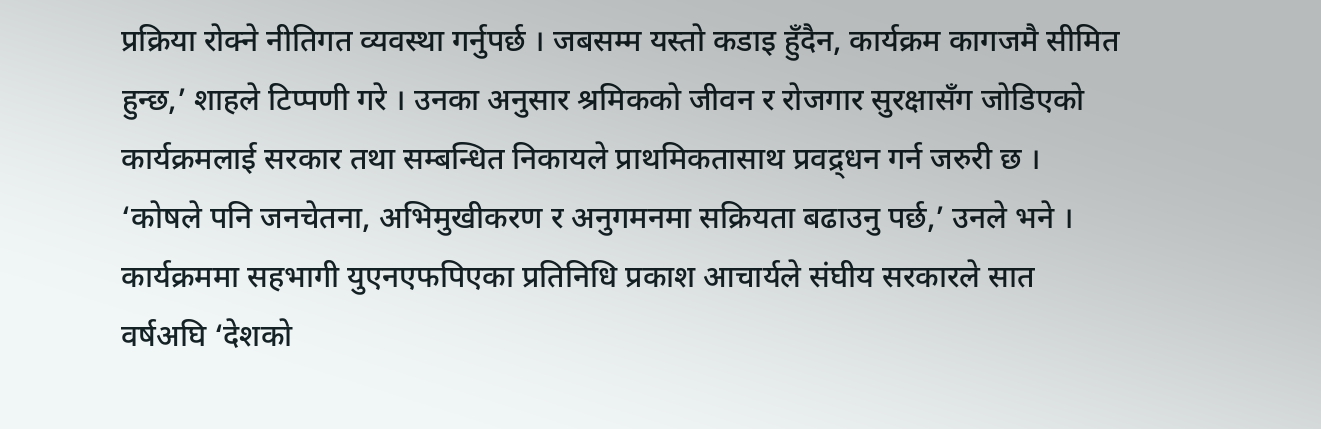प्रक्रिया रोक्ने नीतिगत व्यवस्था गर्नुपर्छ । जबसम्म यस्तो कडाइ हुँदैन, कार्यक्रम कागजमै सीमित हुन्छ,’ शाहले टिप्पणी गरे । उनका अनुसार श्रमिकको जीवन र रोजगार सुरक्षासँग जोडिएको कार्यक्रमलाई सरकार तथा सम्बन्धित निकायले प्राथमिकतासाथ प्रवद्र्धन गर्न जरुरी छ । ‘कोषले पनि जनचेतना, अभिमुखीकरण र अनुगमनमा सक्रियता बढाउनु पर्छ,’ उनले भने । कार्यक्रममा सहभागी युएनएफपिएका प्रतिनिधि प्रकाश आचार्यले संघीय सरकारले सात वर्षअघि ‘देशको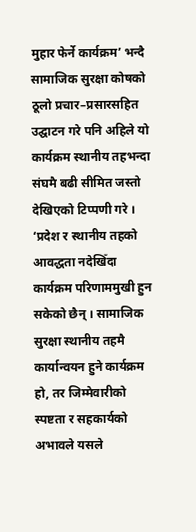मुहार फेर्ने कार्यक्रम’ भन्दै सामाजिक सुरक्षा कोषको ठूलो प्रचार–प्रसारसहित उद्घाटन गरे पनि अहिले यो कार्यक्रम स्थानीय तहभन्दा संघमै बढी सीमित जस्तो देखिएको टिप्पणी गरे ।
‘प्रदेश र स्थानीय तहको आवद्धता नदेखिँदा कार्यक्रम परिणाममुखी हुन सकेको छैन् । सामाजिक सुरक्षा स्थानीय तहमै कार्यान्वयन हुने कार्यक्रम हो, तर जिम्मेवारीको स्पष्टता र सहकार्यको अभावले यसले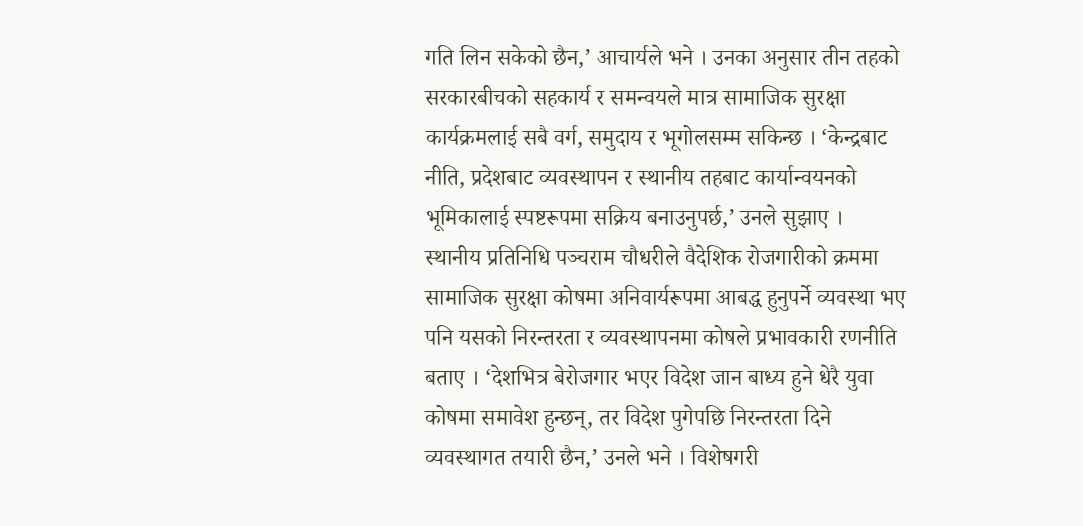गति लिन सकेको छैन,’ आचार्यले भने । उनका अनुसार तीन तहको सरकारबीचको सहकार्य र समन्वयले मात्र सामाजिक सुरक्षा कार्यक्रमलाई सबै वर्ग, समुदाय र भूगोलसम्म सकिन्छ । ‘केन्द्रबाट नीति, प्रदेशबाट व्यवस्थापन र स्थानीय तहबाट कार्यान्वयनको भूमिकालाई स्पष्टरूपमा सक्रिय बनाउनुपर्छ,’ उनले सुझाए ।
स्थानीय प्रतिनिधि पञ्चराम चौधरीले वैदेशिक रोजगारीको क्रममा सामाजिक सुरक्षा कोषमा अनिवार्यरूपमा आबद्ध हुनुपर्ने व्यवस्था भए पनि यसको निरन्तरता र व्यवस्थापनमा कोषले प्रभावकारी रणनीति बताए । ‘देशभित्र बेरोजगार भएर विदेश जान बाध्य हुने धेरै युवा कोषमा समावेश हुन्छन्, तर विदेश पुगेपछि निरन्तरता दिने व्यवस्थागत तयारी छैन,’ उनले भने । विशेषगरी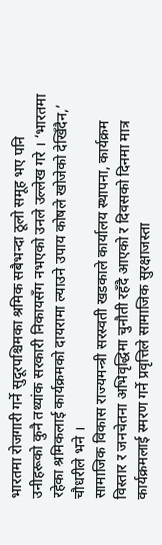भारतमा रोजगारी गर्ने सुदूरपश्चिमका श्रमिक सबैभन्दा ठूलो समूह भए पनि उनीहरूको कुनै तथ्यांक सरकारी निकायसँग नभएको उनले उल्लेख गरे । ‘भारतमा रहेका श्रमिकलाई कार्यक्रमको दायरामा ल्याउने उपाय कोषले खोजेको देखिँदैन,’ चौधरीले भने ।
सामाजिक विकास राज्यमन्त्री सरस्वती खडकाले कार्यालय स्थापना, कार्यक्रम विस्तार र जनचेतना अभिवृद्धिमा चुनौती रहँदै आएको र दिवसको दिनमा मात्र कार्यक्रमलाई स्मरण गर्ने प्रवृत्तिले सामाजिक सुरक्षाजस्ता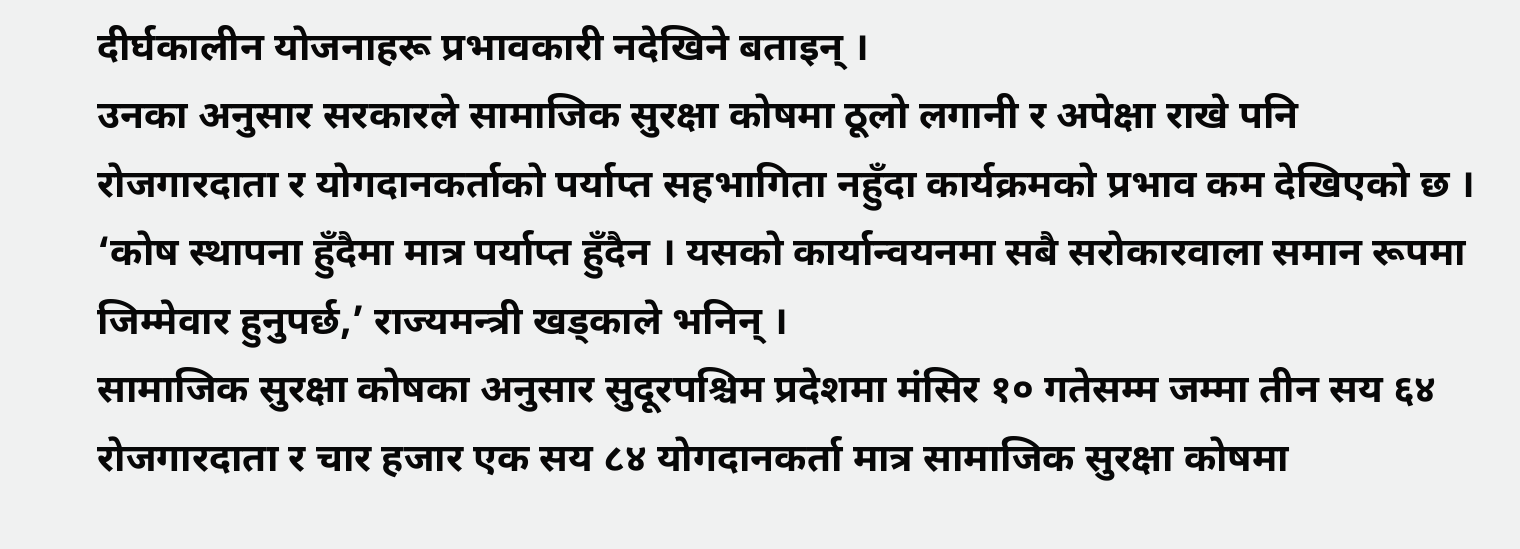दीर्घकालीन योजनाहरू प्रभावकारी नदेखिने बताइन् ।
उनका अनुसार सरकारले सामाजिक सुरक्षा कोषमा ठूलो लगानी र अपेक्षा राखे पनि रोजगारदाता र योगदानकर्ताको पर्याप्त सहभागिता नहुँदा कार्यक्रमको प्रभाव कम देखिएको छ । ‘कोष स्थापना हुँदैमा मात्र पर्याप्त हुँदैन । यसको कार्यान्वयनमा सबै सरोकारवाला समान रूपमा जिम्मेवार हुनुपर्छ,’ राज्यमन्त्री खड्काले भनिन् ।
सामाजिक सुरक्षा कोषका अनुसार सुदूरपश्चिम प्रदेशमा मंसिर १० गतेसम्म जम्मा तीन सय ६४ रोजगारदाता र चार हजार एक सय ८४ योगदानकर्ता मात्र सामाजिक सुरक्षा कोषमा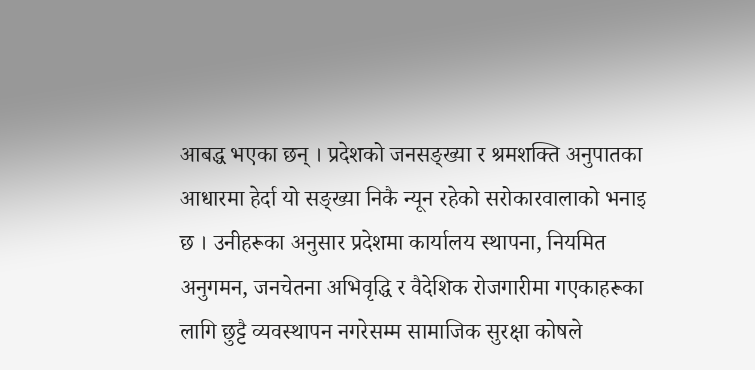आबद्ध भएका छन् । प्रदेशको जनसङ्ख्या र श्रमशक्ति अनुपातका आधारमा हेर्दा यो सङ्ख्या निकै न्यून रहेको सरोकारवालाको भनाइ छ । उनीहरूका अनुसार प्रदेशमा कार्यालय स्थापना, नियमित अनुगमन, जनचेतना अभिवृद्धि र वैदेशिक रोजगारीमा गएकाहरूका लागि छुट्टै व्यवस्थापन नगरेसम्म सामाजिक सुरक्षा कोषले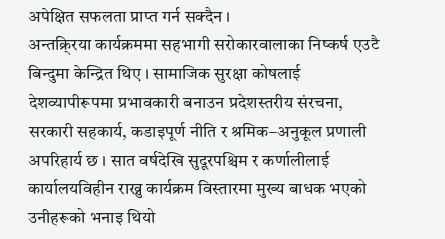अपेक्षित सफलता प्राप्त गर्न सक्दैन ।
अन्तक्र्रिया कार्यक्रममा सहभागी सरोकारवालाका निष्कर्ष एउटै बिन्दुमा केन्द्रित थिए । सामाजिक सुरक्षा कोषलाई देशव्यापीरूपमा प्रभावकारी बनाउन प्रदेशस्तरीय संरचना, सरकारी सहकार्य, कडाइपूर्ण नीति र श्रमिक–अनुकूल प्रणाली अपरिहार्य छ । सात वर्षदेखि सुदूरपश्चिम र कर्णालीलाई कार्यालयविहीन राख्नु कार्यक्रम विस्तारमा मुख्य बाधक भएको उनीहरूको भनाइ थियो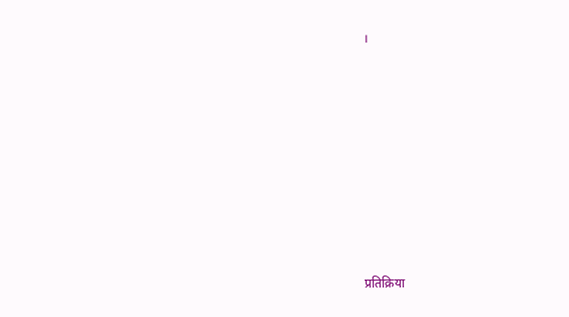।









प्रतिक्रिया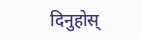दिनुहोस्